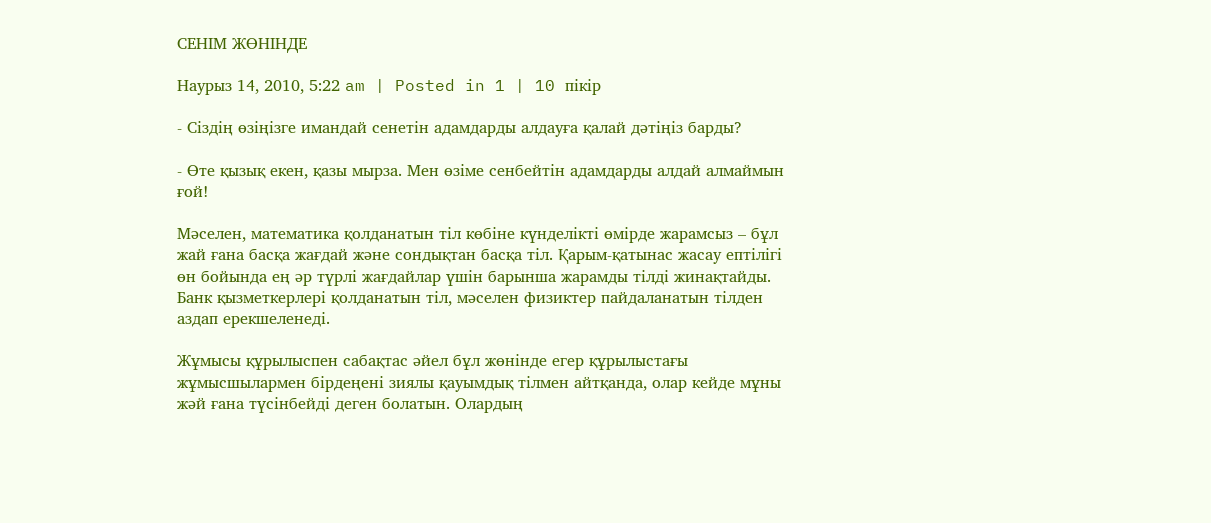СЕНІМ ЖӨНІНДЕ

Наурыз 14, 2010, 5:22 am | Posted in 1 | 10 пікір

- Сіздің өзіңізге имандай сенетін адамдарды алдауға қалай дәтіңіз барды?

- Өте қызық екен, қазы мырза. Мен өзіме сенбейтін адамдарды алдай алмаймын ғой!

Мәселен, математика қолданатын тіл көбіне күнделікті өмірде жарамсыз – бұл жай ғана басқа жағдай және сондықтан басқа тіл. Қарым-қатынас жасау ептілігі өн бойында ең әр түрлі жағдайлар үшін барынша жарамды тілді жинақтайды. Банк қызметкерлері қолданатын тіл, мәселен физиктер пайдаланатын тілден аздап ерекшеленеді.

Жұмысы құрылыспен сабақтас әйел бұл жөнінде егер құрылыстағы жұмысшылармен бірдеңені зиялы қауымдық тілмен айтқанда, олар кейде мұны жәй ғана түсінбейді деген болатын. Олардың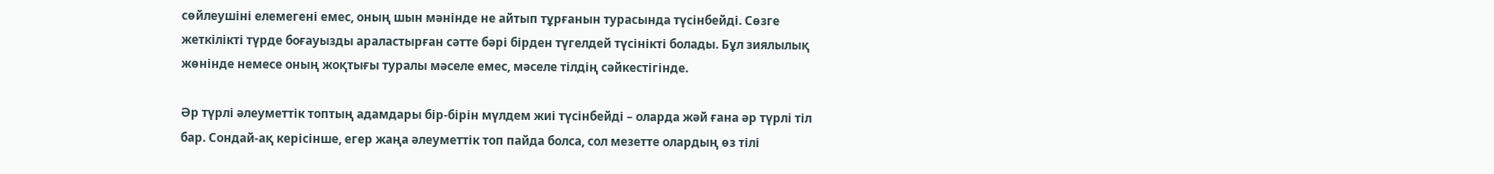сөйлеушіні елемегені емес, оның шын мәнінде не айтып тұрғанын турасында түсінбейді. Сөзге жеткілікті түрде боғауызды араластырған сәтте бәрі бірден түгелдей түсінікті болады. Бұл зиялылық жөнінде немесе оның жоқтығы туралы мәселе емес, мәселе тілдің сәйкестігінде.

Әр түрлі әлеуметтік топтың адамдары бір-бірін мүлдем жиі түсінбейді – оларда жәй ғана әр түрлі тіл бар. Сондай-ақ керісінше, егер жаңа әлеуметтік топ пайда болса, сол мезетте олардың өз тілі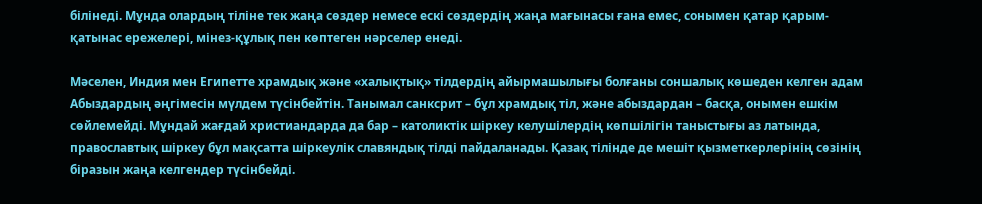білінеді. Мұнда олардың тіліне тек жаңа сөздер немесе ескі сөздердің жаңа мағынасы ғана емес, сонымен қатар қарым-қатынас ережелері, мінез-құлық пен көптеген нәрселер енеді.

Мәселен, Индия мен Египетте храмдық және «халықтық» тілдердің айырмашылығы болғаны соншалық көшеден келген адам Абыздардың әңгімесін мүлдем түсінбейтін. Танымал санксрит – бұл храмдық тіл, және абыздардан – басқа, онымен ешкім сөйлемейді. Мұндай жағдай христиандарда да бар – католиктік шіркеу келушілердің көпшілігін таныстығы аз латында, православтық шіркеу бұл мақсатта шіркеулік славяндық тілді пайдаланады. Қазақ тілінде де мешіт қызметкерлерінің сөзінің біразын жаңа келгендер түсінбейді.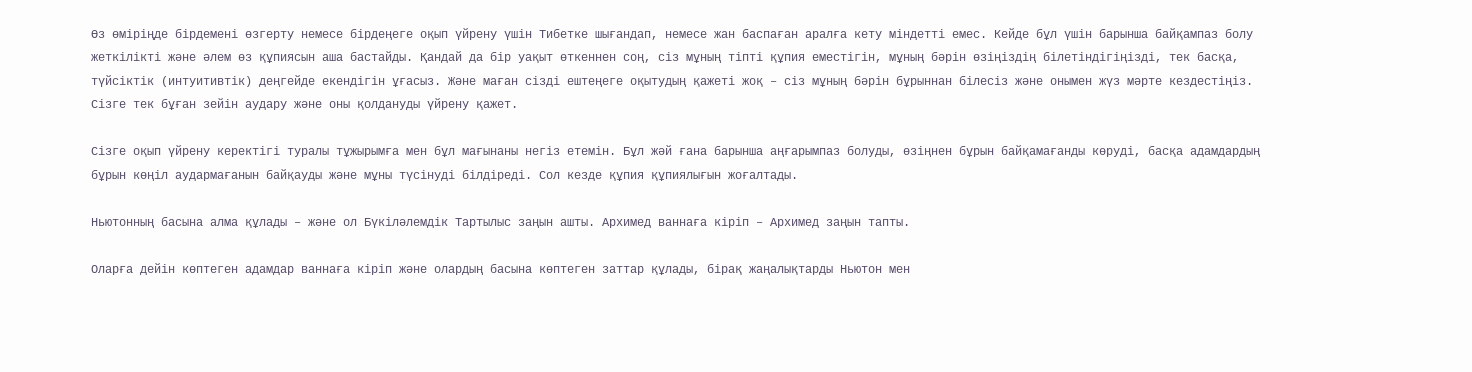Өз өміріңде бірдемені өзгерту немесе бірдеңеге оқып үйрену үшін Тибетке шығандап, немесе жан баспаған аралға кету міндетті емес. Кейде бұл үшін барынша байқампаз болу жеткілікті және әлем өз құпиясын аша бастайды. Қандай да бір уақыт өткеннен соң, сіз мұның тіпті құпия еместігін, мұның бәрін өзіңіздің білетіндігіңізді, тек басқа, түйсіктік (интуитивтік) деңгейде екендігін ұғасыз. Және маған сізді ештеңеге оқытудың қажеті жоқ – сіз мұның бәрін бұрыннан білесіз және онымен жүз мәрте кездестіңіз. Сізге тек бұған зейін аудару және оны қолдануды үйрену қажет.

Сізге оқып үйрену керектігі туралы тұжырымға мен бұл мағынаны негіз етемін. Бұл жәй ғана барынша аңғарымпаз болуды, өзіңнен бұрын байқамағанды көруді, басқа адамдардың бұрын көңіл аудармағанын байқауды және мұны түсінуді білдіреді. Сол кезде құпия құпиялығын жоғалтады.

Ньютонның басына алма құлады – және ол Бүкіләлемдік Тартылыс заңын ашты. Архимед ваннаға кіріп – Архимед заңын тапты.

Оларға дейін көптеген адамдар ваннаға кіріп және олардың басына көптеген заттар құлады, бірақ жаңалықтарды Ньютон мен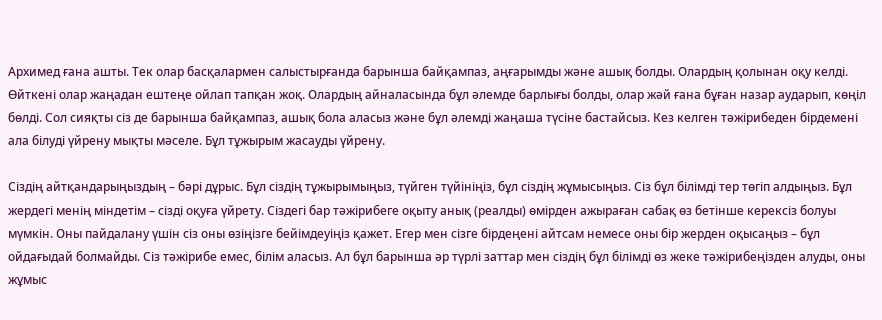Архимед ғана ашты. Тек олар басқалармен салыстырғанда барынша байқампаз, аңғарымды және ашық болды. Олардың қолынан оқу келді. Өйткені олар жаңадан ештеңе ойлап тапқан жоқ. Олардың айналасында бұл әлемде барлығы болды, олар жәй ғана бұған назар аударып, көңіл бөлді. Сол сияқты сіз де барынша байқампаз, ашық бола аласыз және бұл әлемді жаңаша түсіне бастайсыз. Кез келген тәжірибеден бірдемені ала білуді үйрену мықты мәселе. Бұл тұжырым жасауды үйрену.

Сіздің айтқандарыңыздың – бәрі дұрыс. Бұл сіздің тұжырымыңыз, түйген түйініңіз, бұл сіздің жұмысыңыз. Сіз бұл білімді тер төгіп алдыңыз. Бұл жердегі менің міндетім – сізді оқуға үйрету. Сіздегі бар тәжірибеге оқыту анық (реалды) өмірден ажыраған сабақ өз бетінше керексіз болуы мүмкін. Оны пайдалану үшін сіз оны өзіңізге бейімдеуіңіз қажет. Егер мен сізге бірдеңені айтсам немесе оны бір жерден оқысаңыз – бұл ойдағыдай болмайды. Сіз тәжірибе емес, білім аласыз. Ал бұл барынша әр түрлі заттар мен сіздің бұл білімді өз жеке тәжірибеңізден алуды, оны жұмыс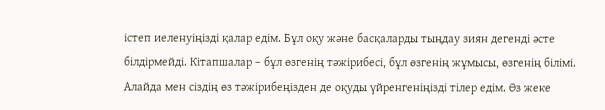істеп иеленуіңізді қалар едім. Бұл оқу және басқаларды тыңдау зиян дегенді әсте білдірмейді. Кітапшалар – бұл өзгенің тәжірибесі, бұл өзгенің жұмысы, өзгенің білімі. Алайда мен сіздің өз тәжірибеңізден де оқуды үйренгеніңізді тілер едім. Өз жеке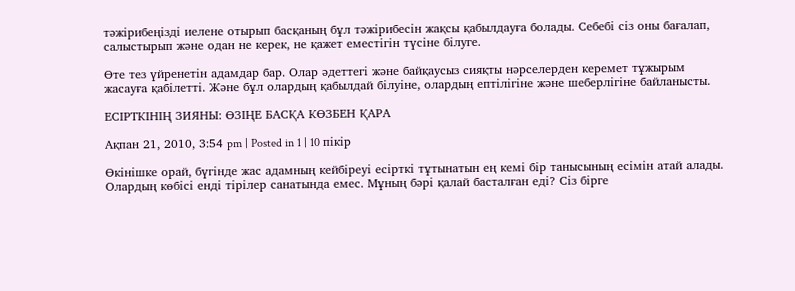тәжірибеңізді иелене отырып басқаның бұл тәжірибесін жақсы қабылдауға болады. Себебі сіз оны бағалап, салыстырып және одан не керек, не қажет еместігін түсіне білуге.

Өте тез үйренетін адамдар бар. Олар әдеттегі және байқаусыз сияқты нәрселерден керемет тұжырым жасауға қабілетті. Және бұл олардың қабылдай білуіне, олардың ептілігіне және шеберлігіне байланысты.

ЕСІРТКІНІҢ ЗИЯНЫ: ӨЗІҢЕ БАСҚА КӨЗБЕН ҚАРА

Ақпан 21, 2010, 3:54 pm | Posted in 1 | 10 пікір

Өкінішке орай, бүгінде жас адамның кейбіреуі есірткі тұтынатын ең кемі бір танысының есімін атай алады. Олардың көбісі енді тірілер санатында емес. Мұның бәрі қалай басталған еді? Сіз бірге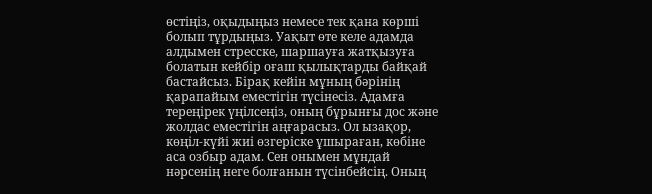өстіңіз, оқыдыңыз немесе тек қана көрші болып тұрдыңыз. Уақыт өте келе адамда алдымен стресске, шаршауға жатқызуға болатын кейбір оғаш қылықтарды байқай бастайсыз. Бірақ кейін мұның бәрінің қарапайым еместігін түсінесіз. Адамға тереңірек үңілсеңіз, оның бұрынғы дос және жолдас еместігін аңғарасыз. Ол ызақор, көңіл-күйі жиі өзгеріске ұшыраған, көбіне аса озбыр адам. Сен онымен мұндай нәрсенің неге болғанын түсінбейсің. Оның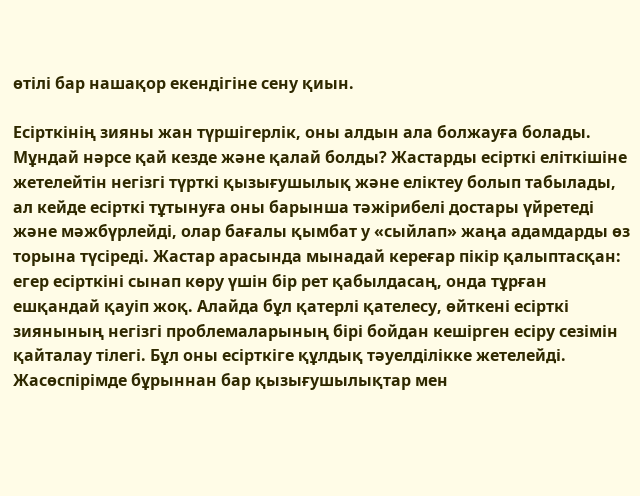өтілі бар нашақор екендігіне сену қиын.

Есірткінің зияны жан түршігерлік, оны алдын ала болжауға болады. Мұндай нәрсе қай кезде және қалай болды? Жастарды есірткі еліткішіне жетелейтін негізгі түрткі қызығушылық және еліктеу болып табылады, ал кейде есірткі тұтынуға оны барынша тәжірибелі достары үйретеді және мәжбүрлейді, олар бағалы қымбат у «сыйлап» жаңа адамдарды өз торына түсіреді. Жастар арасында мынадай кереғар пікір қалыптасқан: егер есірткіні сынап көру үшін бір рет қабылдасаң, онда тұрған ешқандай қауіп жоқ. Алайда бұл қатерлі қателесу, өйткені есірткі зиянының негізгі проблемаларының бірі бойдан кешірген есіру сезімін қайталау тілегі. Бұл оны есірткіге құлдық тәуелділікке жетелейді. Жасөспірімде бұрыннан бар қызығушылықтар мен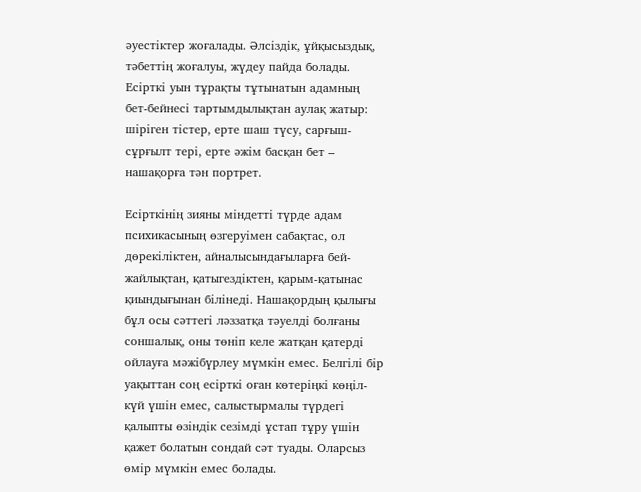әуестіктер жоғалады. Әлсіздік, ұйқысыздық, тәбеттің жоғалуы, жүдеу пайда болады. Есірткі уын тұрақты тұтынатын адамның бет-бейнесі тартымдылықтан аулақ жатыр: шіріген тістер, ерте шаш түсу, сарғыш-сұрғылт тері, ерте әжім басқан бет – нашақорға тән портрет.

Есірткінің зияны міндетті түрде адам психикасының өзгеруімен сабақтас, ол дөрекіліктен, айналысындағыларға бей-жайлықтан, қатыгездіктен, қарым-қатынас қиындығынан білінеді. Нашақордың қылығы бұл осы сәттегі ләззатқа тәуелді болғаны соншалық, оны төніп келе жатқан қатерді ойлауға мәжібүрлеу мүмкін емес. Белгілі бір уақыттан соң есірткі оған көтеріңкі көңіл-күй үшін емес, салыстырмалы түрдегі қалыпты өзіндік сезімді ұстап тұру үшін қажет болатын сондай сәт туады. Оларсыз өмір мүмкін емес болады.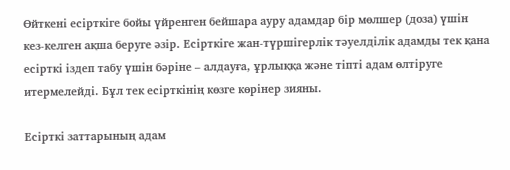Өйткені есірткіге бойы үйренген бейшара ауру адамдар бір мөлшер (доза) үшін кез-келген ақша беруге әзір. Есірткіге жан-түршігерлік тәуелділік адамды тек қана есірткі іздеп табу үшін бәріне – алдауға, ұрлыққа және тіпті адам өлтіруге итермелейді. Бұл тек есірткінің көзге көрінер зияны.

Есірткі заттарының адам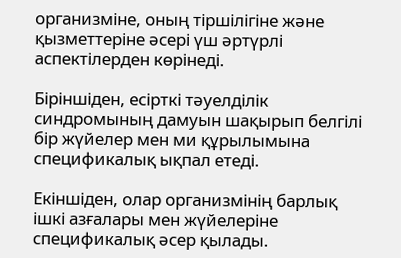организміне, оның тіршілігіне және қызметтеріне әсері үш әртүрлі аспектілерден көрінеді.

Біріншіден, есірткі тәуелділік синдромының дамуын шақырып белгілі бір жүйелер мен ми құрылымына спецификалық ықпал етеді.

Екіншіден, олар организмінің барлық ішкі азғалары мен жүйелеріне спецификалық әсер қылады.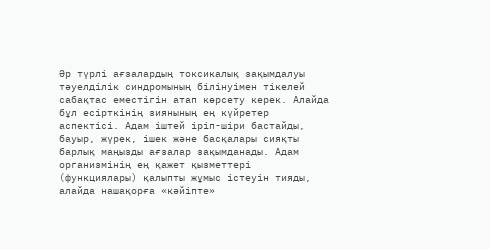Әр түрлі ағзалардың токсикалық зақымдалуы тәуелділік синдромының білінуімен тікелей сабақтас еместігін атап көрсету керек. Алайда бұл есірткінің зиянының ең күйретер аспектісі. Адам іштей іріп-шіри бастайды, бауыр, жүрек, ішек және басқалары сияқты барлық маңызды ағзалар зақымданады. Адам организмінің ең қажет қызметтері (функциялары) қалыпты жұмыс істеуін тияды, алайда нашақорға «кәйіпте»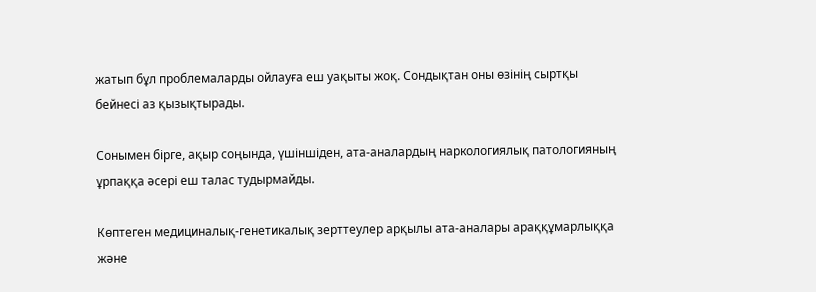жатып бұл проблемаларды ойлауға еш уақыты жоқ. Сондықтан оны өзінің сыртқы бейнесі аз қызықтырады.

Сонымен бірге, ақыр соңында, үшіншіден, ата-аналардың наркологиялық патологияның ұрпаққа әсері еш талас тудырмайды.

Көптеген медициналық-генетикалық зерттеулер арқылы ата-аналары араққұмарлыққа және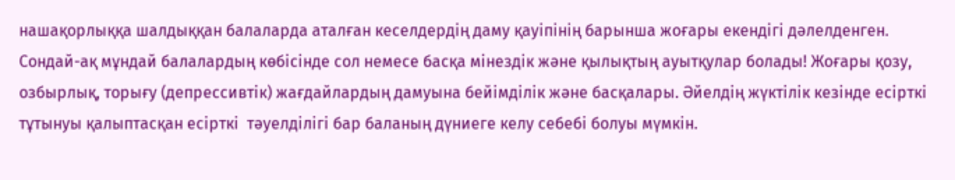нашақорлыққа шалдыққан балаларда аталған кеселдердің даму қауіпінің барынша жоғары екендігі дәлелденген. Сондай-ақ мұндай балалардың көбісінде сол немесе басқа мінездік және қылықтың ауытқулар болады! Жоғары қозу, озбырлық, торығу (депрессивтік) жағдайлардың дамуына бейімділік және басқалары. Әйелдің жүктілік кезінде есірткі тұтынуы қалыптасқан есірткі  тәуелділігі бар баланың дүниеге келу себебі болуы мүмкін.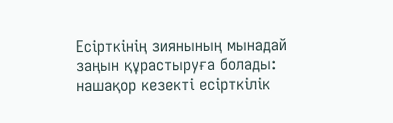Есірткінің зиянының мынадай заңын құрастыруға болады: нашақор кезекті есірткілік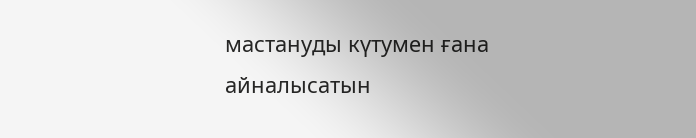мастануды күтумен ғана айналысатын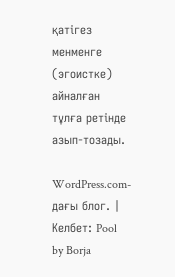қатігез менменге (эгоистке) айналған тұлға ретінде азып-тозады.

WordPress.com-дағы блог. | Келбет: Pool by Borja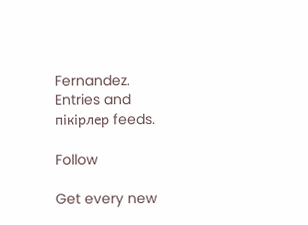Fernandez.
Entries and пікірлер feeds.

Follow

Get every new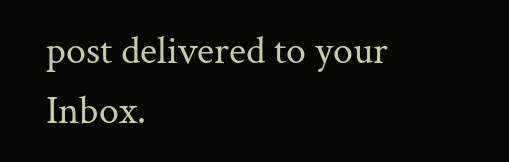post delivered to your Inbox.